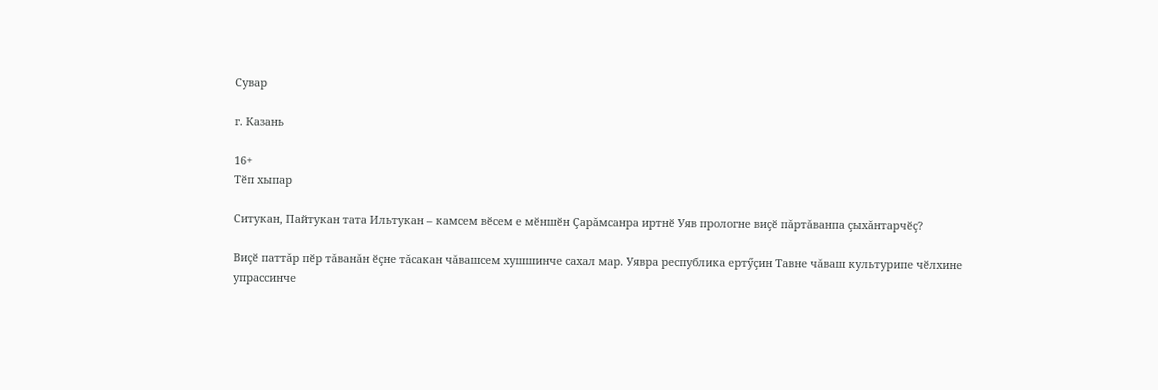Сувар

г. Казань

16+
Тӗп хыпар

Ситукан, Пайтукан тата Ильтукан – камсем вӗсем е мӗншӗн Çарăмсанра иртнӗ Уяв прологне виçӗ пăртăванпа çыхăнтарчӗç?

Виçӗ паттăр пӗр тăванăн ӗçне тăсакан чăвашсем хушшинче сахал мар. Уявра республика ертӳçин Тавне чăваш культурипе чӗлхине упрассинче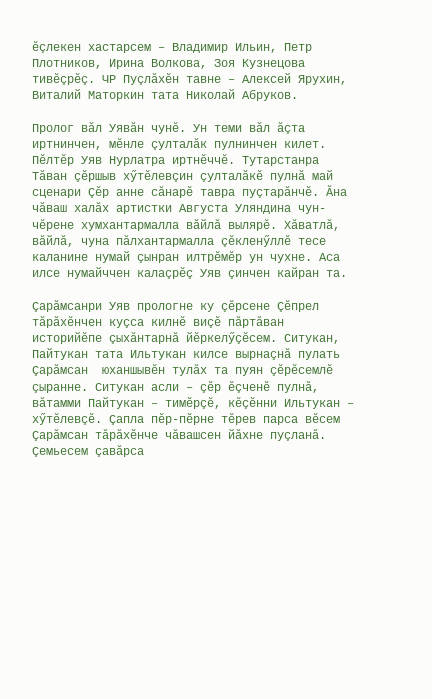ӗçлекен хастарсем – Владимир Ильин, Петр Плотников, Ирина Волкова, Зоя Кузнецова тивӗçрӗç. ЧР Пуçлăхӗн тавне – Алексей Ярухин, Виталий Маторкин тата Николай Абруков.

Пролог вăл Уявăн чунӗ. Ун теми вăл ăçта иртнинчен, мӗнле çулталăк пулнинчен килет. Пӗлтӗр Уяв Нурлатра иртнӗччӗ. Тутарстанра Тăван çӗршыв хӳтӗлевçин çулталăкӗ пулнă май сценари Çӗр анне сăнарӗ тавра пуçтарăнчӗ. Ăна чăваш халăх артистки Августа Уляндина чун-чӗрене хумхантармалла вăйлă вылярӗ. Хăватлă, вăйлă, чуна пăлхантармалла çӗкленӳллӗ тесе каланине нумай çынран илтрӗмӗр ун чухне. Аса илсе нумайччен калаçрӗç Уяв çинчен кайран та.

Çарăмсанри Уяв прологне ку çӗрсене Çӗпрел тăрăхӗнчен куçса килнӗ виçӗ пăртăван историйӗпе çыхăнтарнă йӗркелӳçӗсем. Ситукан, Пайтукан тата Ильтукан килсе вырнаçнă пулать Çарăмсан  юханшывӗн тулăх та пуян çӗрӗсемлӗ çыранне. Ситукан асли – çӗр ӗçченӗ пулнă, вăтамми Пайтукан – тимӗрçӗ, кӗçӗнни Ильтукан – хӳтӗлевçӗ. Çапла пӗр-пӗрне тӗрев парса вӗсем Çарăмсан тăрăхӗнче чăвашсен йăхне пуçланă. Çемьесем çавăрса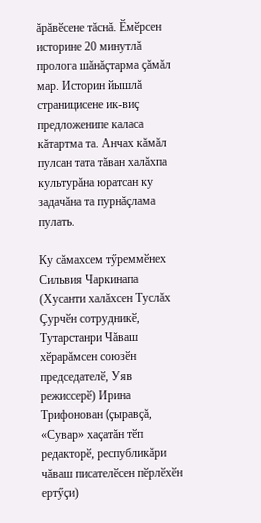ăрăвӗсене тăснă. Ӗмӗрсен историне 20 минутлă пролога шăнăçтарма çăмăл мар. Историн йышлă страницисене ик-виç предложенипе каласа кăтартма та. Анчах кăмăл пулсан тата тăван халăхпа культурăна юратсан ку задачăна та пурнăçлама пулать.

Ку сăмахсем тӳреммӗнех Сильвия Чаркинапа (Хусанти халăхсен Туслăх Çурчӗн сотрудникӗ, Тутарстанри Чăваш хӗрарăмсен союзӗн председателӗ, Уяв режиссерӗ) Ирина Трифонован (çыравçă, «Сувар» хаçатăн тӗп редакторӗ, республикăри чăваш писателӗсен пӗрлӗхӗн ертӳçи)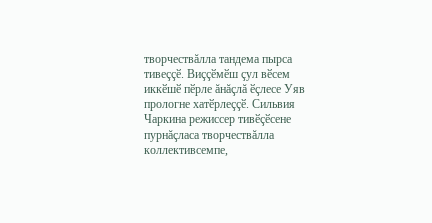творчествăлла тандема пырса тивеççӗ. Виççӗмӗш çул вӗсем иккӗшӗ пӗрле ăнăçлă ӗçлесе Уяв прологне хатӗрлеççӗ. Сильвия Чаркина режиссер тивӗçӗсене пурнăçласа творчествăлла коллективсемпе,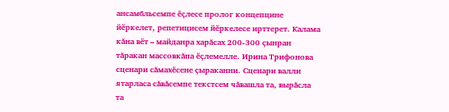ансамбльсемпе ӗçлесе пролог концепцине йӗркелет, репетицисем йӗркелесе ирттерет. Калама кăна вӗт – майданра харăсах 200-300 çынран тăракан массовкăпа ӗçлемелле. Ирина Трифонова сценари сăмахӗсене çыраканни. Сценари валли ятарласа сăвăсемпе текстсем чăвашла та, вырăсла та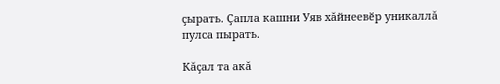çырать. Çапла кашни Уяв хăйнеевӗр уникаллă пулса пырать.

Кăçал та акă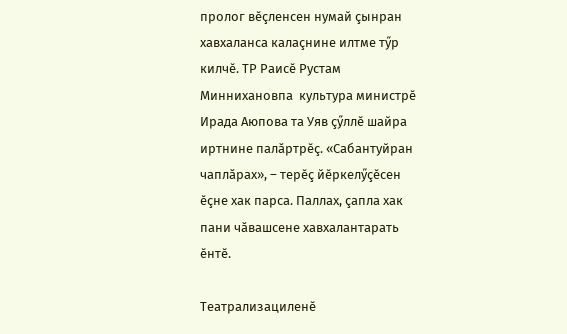пролог вӗçленсен нумай çынран хавхаланса калаçнине илтме тӳр килчӗ. ТР Раисӗ Рустам Миннихановпа  культура министрӗ Ирада Аюпова та Уяв çӳллӗ шайра иртнине палăртрӗç. «Сабантуйран чаплăрах», – терӗç йӗркелӳçӗсен ӗçне хак парса. Паллах, çапла хак пани чăвашсене хавхалантарать ӗнтӗ.

Театрализациленӗ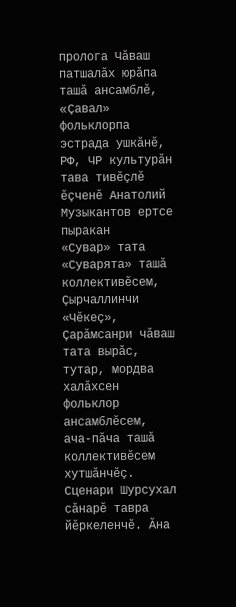пролога Чăваш патшалăх юрăпа ташă ансамблӗ, «Çавал» фольклорпа эстрада ушкăнӗ, РФ, ЧР культурăн тава тивӗçлӗ ӗçченӗ Анатолий Музыкантов ертсе пыракан   «Сувар» тата «Суварята» ташă коллективӗсем, Çырчаллинчи «Чӗкеç», Çарăмсанри чăваш тата вырăс, тутар, мордва халăхсен фольклор ансамблӗсем, ача-пăча ташă коллективӗсем хутшăнчӗç. Сценари Шурсухал сăнарӗ тавра йӗркеленчӗ. Ăна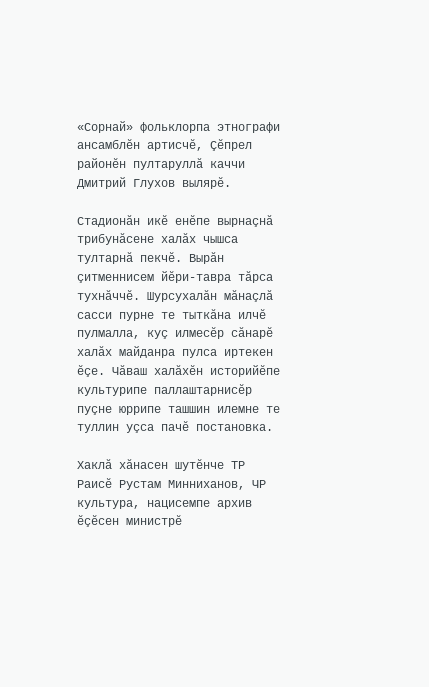«Сорнай» фольклорпа этнографи ансамблӗн артисчӗ, Çӗпрел районӗн пултаруллă каччи Дмитрий Глухов вылярӗ.

Стадионăн икӗ енӗпе вырнаçнă трибунăсене халăх чышса тултарнă пекчӗ. Вырăн çитменнисем йӗри-тавра тăрса тухнăччӗ. Шурсухалăн мăнаçлă сасси пурне те тыткăна илчӗ пулмалла, куç илмесӗр сăнарӗ халăх майданра пулса иртекен ӗçе. Чăваш халăхӗн историйӗпе культурипе паллаштарнисӗр пуçне юррипе ташшин илемне те туллин уçса пачӗ постановка.

Хаклă хăнасен шутӗнче ТР Раисӗ Рустам Минниханов, ЧР культура, нацисемпе архив ӗçӗсен министрӗ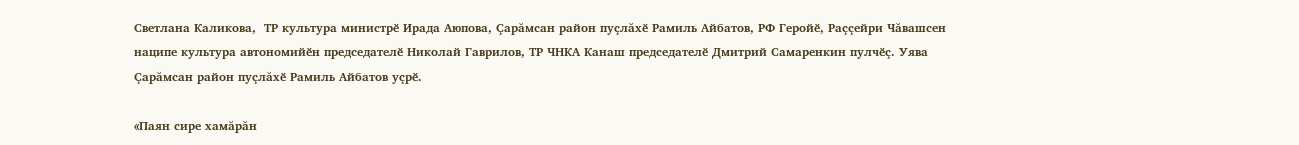Светлана Каликова,  ТР культура министрӗ Ирада Аюпова, Çарăмсан район пуçлăхӗ Рамиль Айбатов, РФ Геройӗ, Раççейри Чăвашсен наципе культура автономийӗн председателӗ Николай Гаврилов, ТР ЧНКА Канаш председателӗ Дмитрий Самаренкин пулчӗç. Уява Çарăмсан район пуçлăхӗ Рамиль Айбатов уçрӗ.

«Паян сире хамăрăн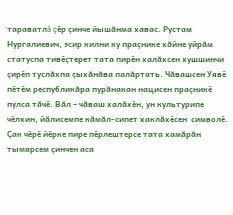тараватлă çӗр çинче йышăнма хавас. Рустам Нургалиевич, эсир килни ку праçнике хăйне уйрăм статуспа тивӗçтерет тата пирӗн халăхсен хушшинчи çирӗп туслăхпа çыхăнăва палăртать. Чăвашсен Уявӗ пӗтӗм республикăра пурăнакан нацисен праçникӗ пулса тăчӗ. Вăл – чăваш халăхӗн, ун культурипе чӗлхин, йăлисемпе кăмăл-сипет хаклăхӗсен  символӗ. Çак чӗрӗ йӗрке пире пӗрлештерсе тата хамăрăн тымарсем çинчен аса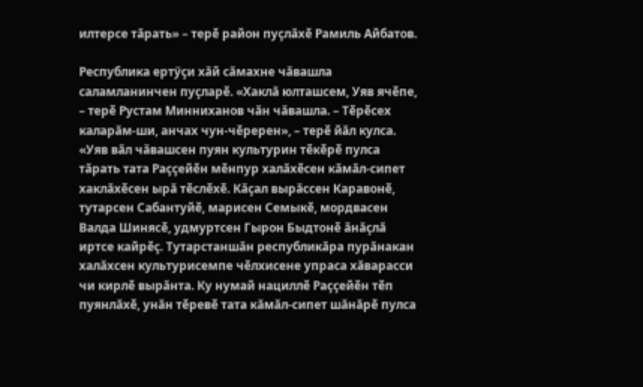илтерсе тăрать» – терӗ район пуçлăхӗ Рамиль Айбатов.

Республика ертӳçи хăй сăмахне чăвашла саламланинчен пуçларӗ. «Хаклă юлташсем, Уяв ячӗпе, – терӗ Рустам Минниханов чăн чăвашла. – Тӗрӗсех каларăм-ши, анчах чун-чӗререн», – терӗ йăл кулса. «Уяв вăл чăвашсен пуян культурин тӗкӗрӗ пулса тăрать тата Раççейӗн мӗнпур халăхӗсен кăмăл-сипет хаклăхӗсен ырă тӗслӗхӗ. Кăçал вырăссен Каравонӗ, тутарсен Сабантуйӗ, марисен Семыкӗ, мордвасен Валда Шинясӗ, удмуртсен Гырон Быдтонӗ ăнăçлă иртсе кайрӗç. Тутарстаншăн республикăра пурăнакан халăхсен культурисемпе чӗлхисене упраса хăварасси чи кирлӗ вырăнта. Ку нумай нациллӗ Раççейӗн тӗп пуянлăхӗ, унăн тӗревӗ тата кăмăл-сипет шăнăрӗ пулса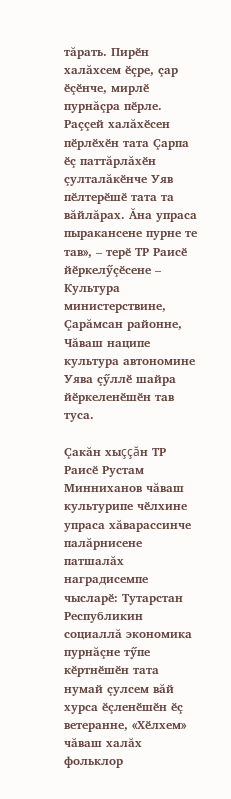тăрать. Пирӗн халăхсем ӗçре, çар ӗçӗнче, мирлӗ пурнăçра пӗрле. Раççей халăхӗсен пӗрлӗхӗн тата Çарпа ӗç паттăрлăхӗн çулталăкӗнче Уяв пӗлтерӗшӗ тата та вăйлăрах. Ăна упраса пыракансене пурне те тав», – терӗ ТР Раисӗ йӗркелӳçӗсене – Культура министерствине, Çарăмсан районне, Чăваш наципе культура автономине Уява çӳллӗ шайра йӗркеленӗшӗн тав туса.

Çакăн хыççăн ТР Раисӗ Рустам Минниханов чăваш культурипе чӗлхине упраса хăварассинче палăрнисене патшалăх наградисемпе чысларӗ: Тутарстан Республикин социаллă экономика пурнăçне тӳпе кӗртнӗшӗн тата нумай çулсем вăй хурса ӗçленӗшӗн ӗç ветеранне, «Хӗлхем» чăваш халăх фольклор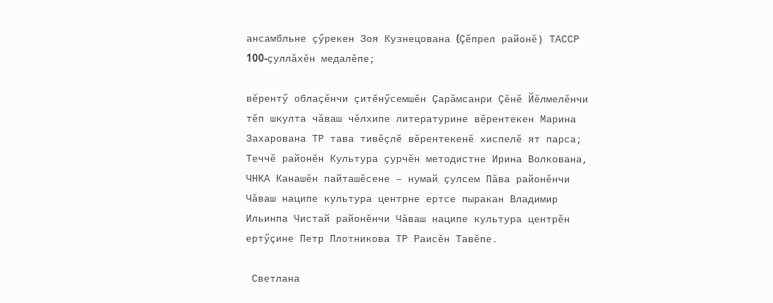ансамбльне çӳрекен Зоя Кузнецована (Çӗпрел районӗ) ТАССР 100-çуллăхӗн медалӗпе;

вӗрентӳ облаçӗнчи çитӗнӳсемшӗн Çарăмсанри Çӗнӗ Йӗлмелӗнчи тӗп шкулта чăваш чӗлхипе литературине вӗрентекен Марина Захарована ТР тава тивӗçлӗ вӗрентекенӗ хиспелӗ ят парса; Теччӗ районӗн Культура çурчӗн методистне Ирина Волкована, ЧНКА Канашӗн пайташӗсене – нумай çулсем Пăва районӗнчи Чăваш наципе культура центрне ертсе пыракан Владимир Ильинпа Чистай районӗнчи Чăваш наципе культура центрӗн ертӳçине Петр Плотникова ТР Раисӗн Тавӗпе.

 Светлана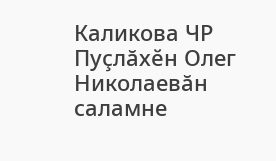Каликова ЧР Пуçлăхӗн Олег Николаевăн саламне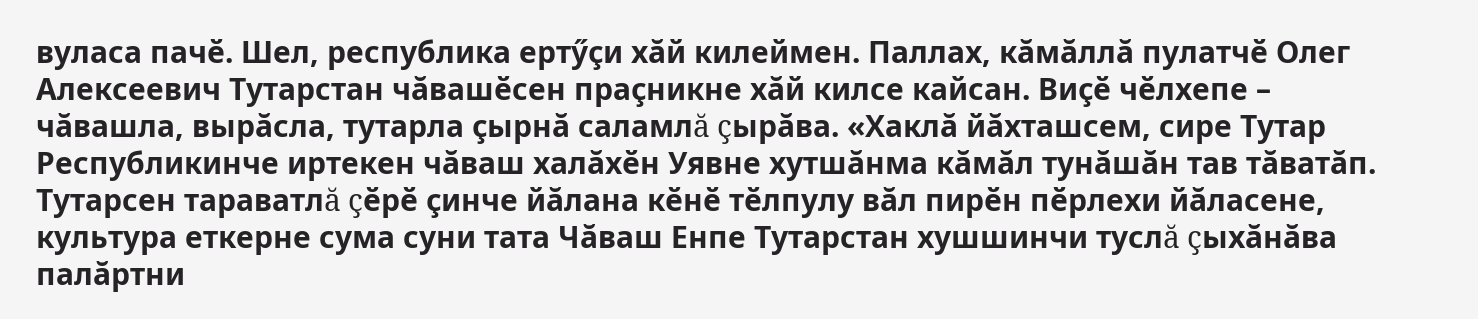вуласа пачӗ. Шел, республика ертӳçи хăй килеймен. Паллах, кăмăллă пулатчӗ Олег Алексеевич Тутарстан чăвашӗсен праçникне хăй килсе кайсан. Виçӗ чӗлхепе – чăвашла, вырăсла, тутарла çырнă саламлă çырăва. «Хаклă йăхташсем, сире Тутар Республикинче иртекен чăваш халăхӗн Уявне хутшăнма кăмăл тунăшăн тав тăватăп. Тутарсен тараватлă çӗрӗ çинче йăлана кӗнӗ тӗлпулу вăл пирӗн пӗрлехи йăласене, культура еткерне сума суни тата Чăваш Енпе Тутарстан хушшинчи туслă çыхăнăва палăртни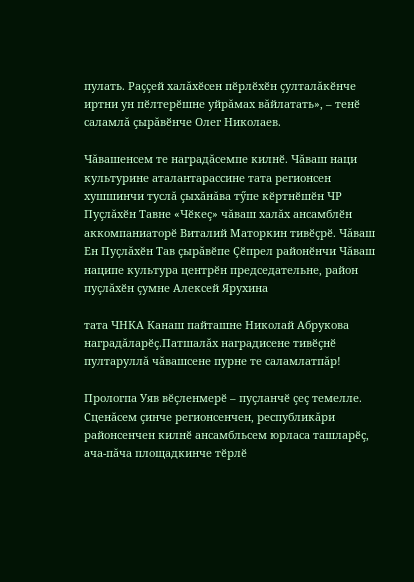пулать. Раççей халăхӗсен пӗрлӗхӗн çулталăкӗнче иртни ун пӗлтерӗшне уйрăмах вăйлатать», – тенӗ саламлă çырăвӗнче Олег Николаев.

Чăвашенсем те наградăсемпе килнӗ. Чăваш наци культурине аталантарассине тата регионсен хушшинчи туслă çыхăнăва тӳпе кӗртнӗшӗн ЧР Пуçлăхӗн Тавне «Чӗкеç» чăваш халăх ансамблӗн аккомпаниаторӗ Виталий Маторкин тивӗçрӗ. Чăваш Ен Пуçлăхӗн Тав çырăвӗпе Çӗпрел районӗнчи Чăваш наципе культура центрӗн председательне, район пуçлăхӗн çумне Алексей Ярухина

тата ЧНКА Канаш пайташне Николай Абрукова наградăларӗç.Патшалăх наградисене тивӗçнӗ пултаруллă чăвашсене пурне те саламлатпăр!

Прологпа Уяв вӗçленмерӗ – пуçланчӗ çеç темелле. Сценăсем çинче регионсенчен, республикăри районсенчен килнӗ ансамбльсем юрласа ташларӗç, ача-пăча площадкинче тӗрлӗ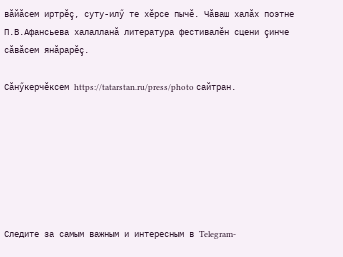вăйăсем иртрӗç, суту-илӳ те хӗрсе пычӗ. Чăваш халăх поэтне П.В.Афансьева халалланă литература фестивалӗн сцени çинче сăвăсем янăрарӗç.

Сăнӳкерчӗксем https://tatarstan.ru/press/photo сайтран.







Следите за самым важным и интересным в Telegram-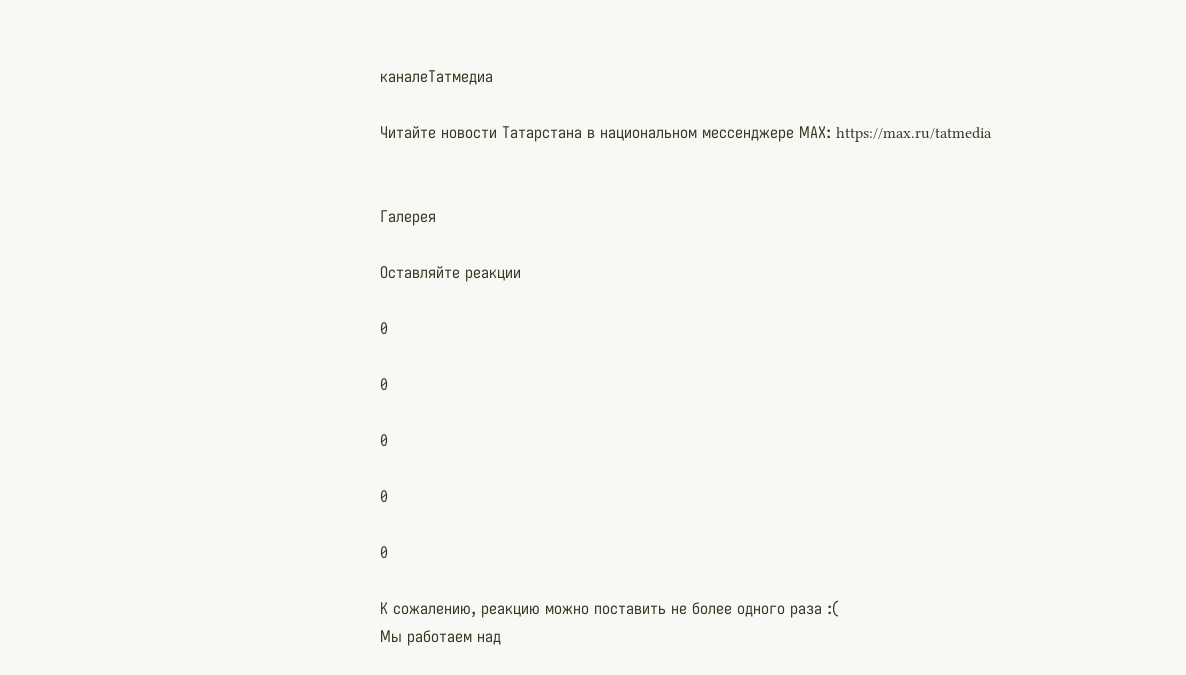каналеТатмедиа

Читайте новости Татарстана в национальном мессенджере MАХ: https://max.ru/tatmedia


Галерея

Оставляйте реакции

0

0

0

0

0

К сожалению, реакцию можно поставить не более одного раза :(
Мы работаем над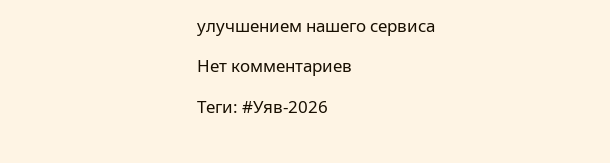улучшением нашего сервиса

Нет комментариев

Теги: #Уяв-2026